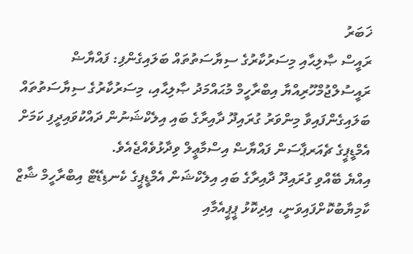ޚަބަރު
ރައީސް ޞާލިޙާއި މިސަރުކާރުގެ ސިޔާސަތުތައް ބަލައިގެންފި: ފައްޔާޟް
ރައީސުލްޖުމްހޫރިއްޔާ އިބްރާހީމް މުޙައްމަދު ޞާލިޙާއި، މިސަރުކާރުގެ ސިޔާސަތުތައް ބަލައިގެންފައިވާ މިންވަރު ގުރައިދޫ ދާއިރާގެ ބައި އިލެކްޝަނުން ދައްކުވައިދީފި ކަމަށް އެމްޑީޕީގެ ޗެއަރޕާސަން ފައްޔާޟް އިސްމާޢީލް ވިދާޅުވެއްޖެއެވެ.
އިއްޔެ ބޭއްވި ގުރައިދޫ ދާއިރާގެ ބައި އިލެކްޝަން އެމްޑީޕީގެ ކެނޑިޑޭޓް އިބްރާހީމް ޝާޒް ކާމިޔާބުކޮށްފައިވަނީ، އިދިކޮޅު ޕީޕީއެމާއި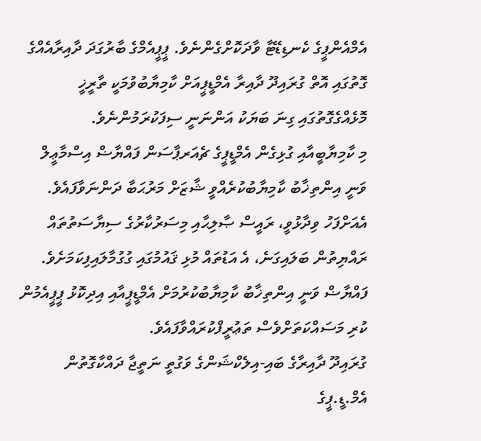އެމްއެންޕީގެ ކެނޑިޑޭޓާ ވާދަކޮށްގެންނެވެ. ޕީޕީއެމްގެ ބާރުގަދަ ދާއިރާއެއްގެ ގޮތުގައި އޮތް ގުރައިދޫ ދާއިރާ އެމްޑީޕީއަށް ކާމިޔާބުވުމަކީ ތާރީޚީ މޮޅެއްގެގޮތުގައި ގިނަ ބަޔަކު އަންނަނީ ސިފަކުރަމުންނެވެ.
މި ކާމިޔާބީއާއި ގުޅިގެން އެމްޑީޕީގެ ޗެއަރޕާސަން ފައްޔާޟް އިސްމާޢީލް ވަނީ އިންތިޚާބު ކާމިޔާބުކުރެއްވީ ޝާޒަށް މަރުޙަބާ ދަންނަވާފައެވެ. އެއަށްފަހު ވިދާޅުވީ، ރައީސް ޞާލިޙާއި މިސަރުކާރުގެ ސިޔާސަތުތައް ރައްޔިތުން ބަލައިގަނެ، އެ އަޑުތައް މުޅި ޤައުމުގައި ގުގުމާލައިފިކަމަށެވެ.
ފައްޔާޟް ވަނީ އިންތިޚާބު ކާމިޔާބުކުރުމަށް އެމްޑީޕީއާއި އިދިކޮޅު ޕީޕީއެމުން ކުރި މަސައްކަތަށްވެސް ތަޢުރީފްކުރައްވާފައެވެ.
ގުރައިދޫ ދާއިރާގެ ބައި-އިލެކްޝަންގެ ވަގުތީ ނަތީޖާ ދައްކާގޮތުން އެމް.ޑީ.ޕީގެ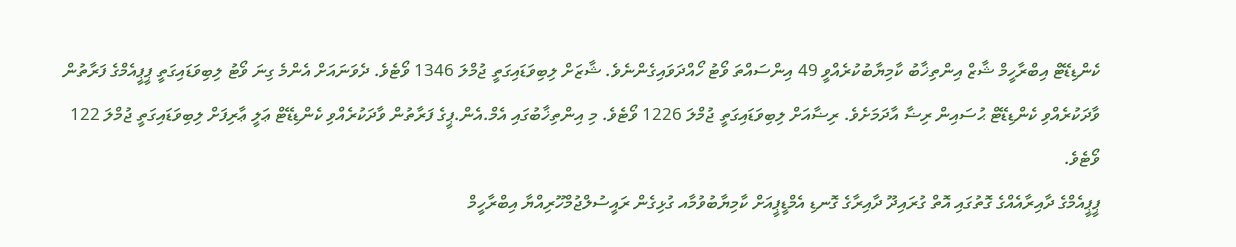ކެންޑިޑޭޓް އިބްރާހީމް ޝާޒް އިންތިޚާބު ކާމިޔާބުކުރެއްވީ 49 އިންސައްތަ ވޯޓު ހޯއްދަވައިގެންނެވެ. ޝާޒަށް ލިބިވަޑައިގަތީ ޖުމްލަ 1346 ވޯޓެވެ. ދެވަނައަށް އެންމެ ގިނަ ވޯޓު ލިބިވަޑައިގަތީ ޕީޕީއެމްގެ ފަރާތުން ވާދަކުރެއްވި ކެންޑިޑޭޓް ޙުސައިން ރިޟާ އާދަމަށެވެ. ރިޟާއަށް ލިބިވަޑައިގަތީ ޖުމްލަ 1226 ވޯޓެވެ. މި އިންތިޚާބުގައި އެމް.އެން.ޕީގެ ފަރާތުން ވާދަކުރެއްވި ކެންޑިޑޭޓް ޢަލީ ޢާރިފަށް ލިބިވަޑައިގަތީ ޖުމްލަ 122 ވޯޓެވެ.
ޕީޕީއެމްގެ ދާއިރާއެއްގެ ގޮތުގައި އޮތް ގުރައިދޫ ދާއިރާގެ ގޮނޑި އެމްޑީޕީއަށް ކާމިޔާބުވުމާއ ގުޅިގެން ރައީސުލްޖުމްހޫރިއްޔާ އިބްރާހީމް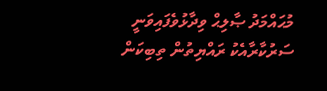މުޙައްމަދު ޞާލިޙް ވިދާޅުވެފައިވަނީ ސަރުކާރާއެކު ރައްޔިތުން ތިބިކަން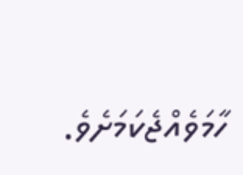ހާމަވެއްޖެކަމަށެވެ.